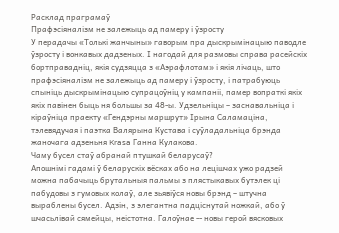Расклад праграмаў
Прафэсіяналізм не залежыць ад памеру і ўзросту
У перадачы «Толькі жанчыны» гаворым пра дыскрымінацыю паводле ўзросту і вонкавых дадзеных. І нагодай для размовы справа расейскіх бортправадніц, якія судзяцца з «Аэрафлотам» і якія лічаць, што прафэсіяналізм не залежыць ад памеру і ўзросту, і патрабуюць спыніць дыскрымінацыю супрацоўніц у кампаніі, памер вопраткі якіх якіх павінен быць ня большы за 48-ы. Удзельніцы – заснавальніца і кіраўніца праекту «Гендэрны маршрут» Ірына Саламаціна, тэлевядучая і паэтка Валярына Кустава і суўладальніца брэнда жаночага адзеньня Krasa Ганна Кулакова.
Чаму бусел стаў абранай птушкай беларусаў?
Апошнімі гадамі ў беларускіх вёсках або на лецішчах ужо радзей можна пабачыць брутальныя пальмы з плястыкавых бутэлек ці пабудовы з гумовых колаў, але зьявіўся новы брэнд – штучна выраблены бусел. Адзін, з элегантна падціснутай ножкай, або ў шчасьлівай сямейцы, неістотна. Галоўнае -- новы герой вясковых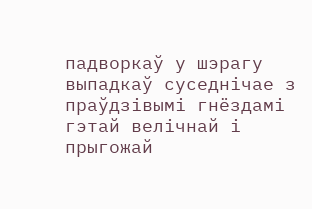падворкаў у шэрагу выпадкаў суседнічае з праўдзівымі гнёздамі гэтай велічнай і прыгожай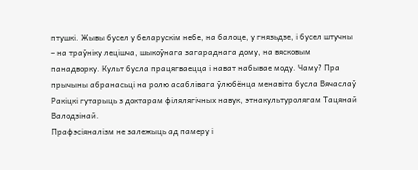птушкі. Жывы бусел у беларускім небе, на балоце, у гнязьдзе, і бусел штучны – на траўніку лецішча, шыкоўнага загараднага дому, на вясковым панадворку. Культ бусла працягваецца і нават набывае моду. Чаму? Пра прычыны абранасьці на ролю асаблівага ўлюбёнца менавіта бусла Вячаслаў Ракіцкі гутарыць з доктарам філялягічных навук, этнакультуролягам Тацянай Валодзінай.
Прафэсіяналізм не залежыць ад памеру і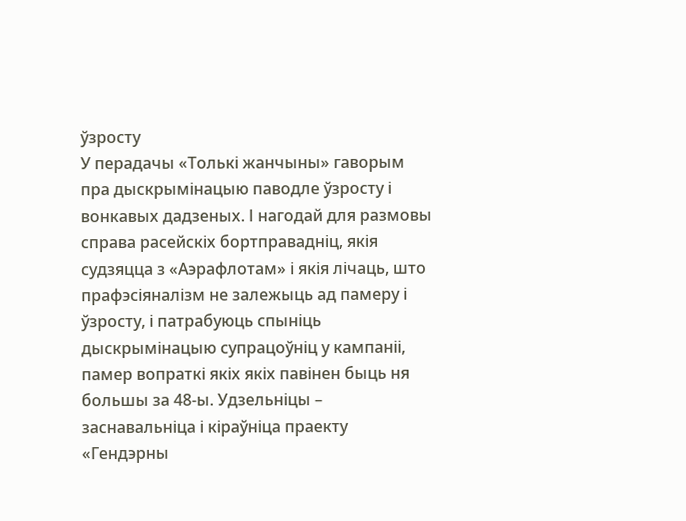ўзросту
У перадачы «Толькі жанчыны» гаворым пра дыскрымінацыю паводле ўзросту і вонкавых дадзеных. І нагодай для размовы справа расейскіх бортправадніц, якія судзяцца з «Аэрафлотам» і якія лічаць, што прафэсіяналізм не залежыць ад памеру і ўзросту, і патрабуюць спыніць дыскрымінацыю супрацоўніц у кампаніі, памер вопраткі якіх якіх павінен быць ня большы за 48-ы. Удзельніцы – заснавальніца і кіраўніца праекту «Гендэрны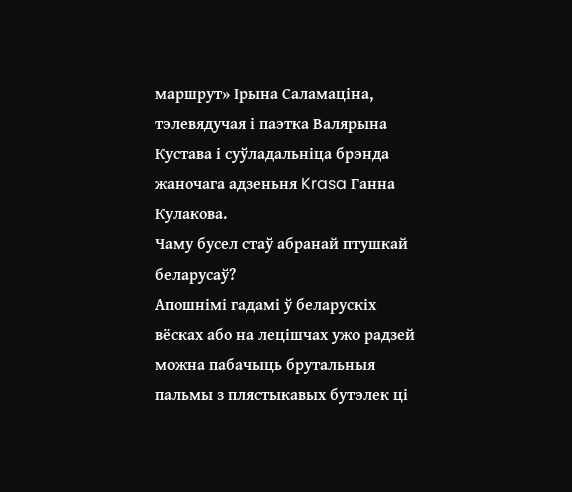маршрут» Ірына Саламаціна, тэлевядучая і паэтка Валярына Кустава і суўладальніца брэнда жаночага адзеньня Krasa Ганна Кулакова.
Чаму бусел стаў абранай птушкай беларусаў?
Апошнімі гадамі ў беларускіх вёсках або на лецішчах ужо радзей можна пабачыць брутальныя пальмы з плястыкавых бутэлек ці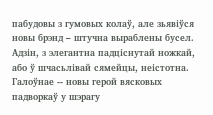пабудовы з гумовых колаў, але зьявіўся новы брэнд – штучна выраблены бусел. Адзін, з элегантна падціснутай ножкай, або ў шчасьлівай сямейцы, неістотна. Галоўнае -- новы герой вясковых падворкаў у шэрагу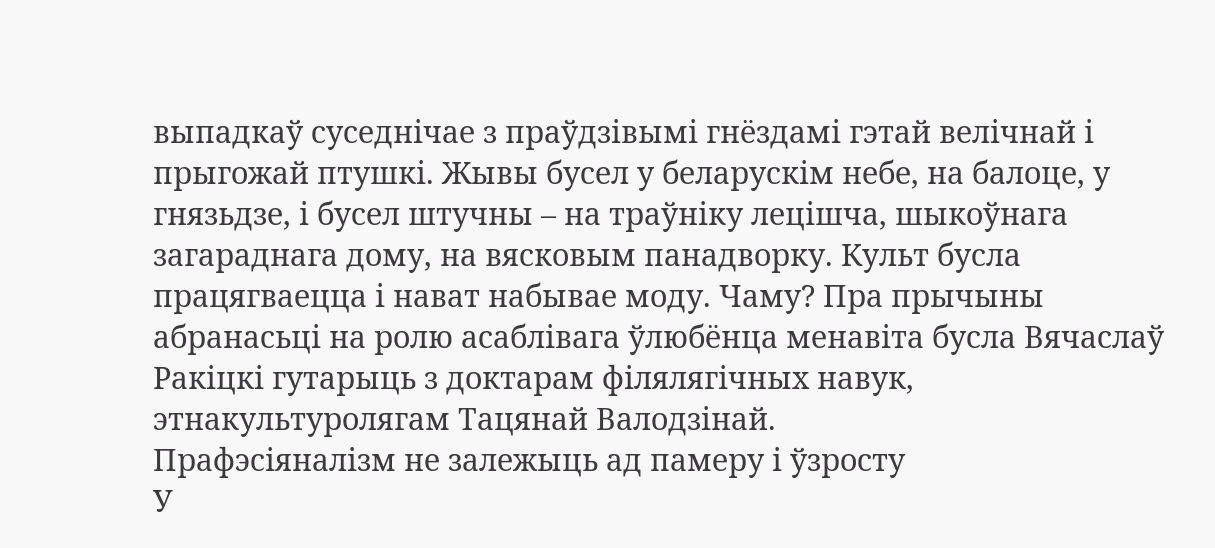выпадкаў суседнічае з праўдзівымі гнёздамі гэтай велічнай і прыгожай птушкі. Жывы бусел у беларускім небе, на балоце, у гнязьдзе, і бусел штучны – на траўніку лецішча, шыкоўнага загараднага дому, на вясковым панадворку. Культ бусла працягваецца і нават набывае моду. Чаму? Пра прычыны абранасьці на ролю асаблівага ўлюбёнца менавіта бусла Вячаслаў Ракіцкі гутарыць з доктарам філялягічных навук, этнакультуролягам Тацянай Валодзінай.
Прафэсіяналізм не залежыць ад памеру і ўзросту
У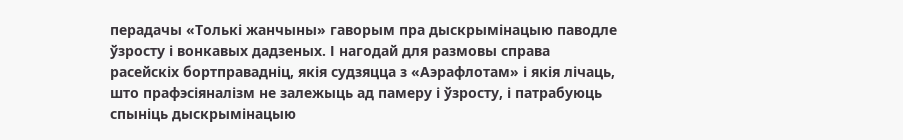перадачы «Толькі жанчыны» гаворым пра дыскрымінацыю паводле ўзросту і вонкавых дадзеных. І нагодай для размовы справа расейскіх бортправадніц, якія судзяцца з «Аэрафлотам» і якія лічаць, што прафэсіяналізм не залежыць ад памеру і ўзросту, і патрабуюць спыніць дыскрымінацыю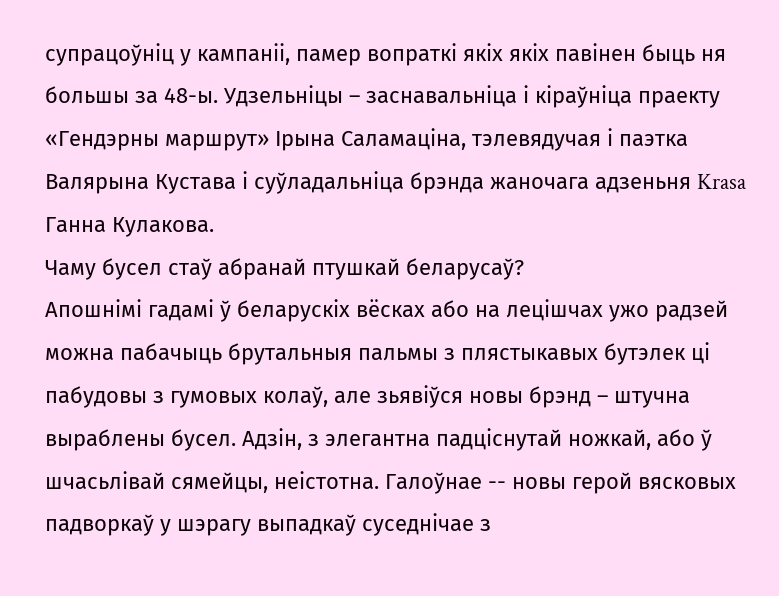супрацоўніц у кампаніі, памер вопраткі якіх якіх павінен быць ня большы за 48-ы. Удзельніцы – заснавальніца і кіраўніца праекту «Гендэрны маршрут» Ірына Саламаціна, тэлевядучая і паэтка Валярына Кустава і суўладальніца брэнда жаночага адзеньня Krasa Ганна Кулакова.
Чаму бусел стаў абранай птушкай беларусаў?
Апошнімі гадамі ў беларускіх вёсках або на лецішчах ужо радзей можна пабачыць брутальныя пальмы з плястыкавых бутэлек ці пабудовы з гумовых колаў, але зьявіўся новы брэнд – штучна выраблены бусел. Адзін, з элегантна падціснутай ножкай, або ў шчасьлівай сямейцы, неістотна. Галоўнае -- новы герой вясковых падворкаў у шэрагу выпадкаў суседнічае з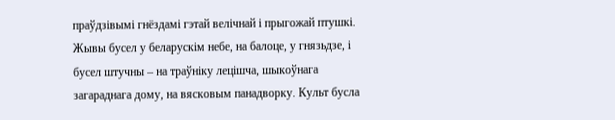праўдзівымі гнёздамі гэтай велічнай і прыгожай птушкі. Жывы бусел у беларускім небе, на балоце, у гнязьдзе, і бусел штучны – на траўніку лецішча, шыкоўнага загараднага дому, на вясковым панадворку. Культ бусла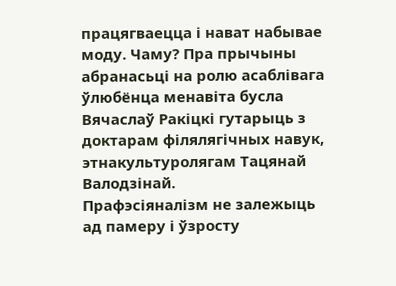працягваецца і нават набывае моду. Чаму? Пра прычыны абранасьці на ролю асаблівага ўлюбёнца менавіта бусла Вячаслаў Ракіцкі гутарыць з доктарам філялягічных навук, этнакультуролягам Тацянай Валодзінай.
Прафэсіяналізм не залежыць ад памеру і ўзросту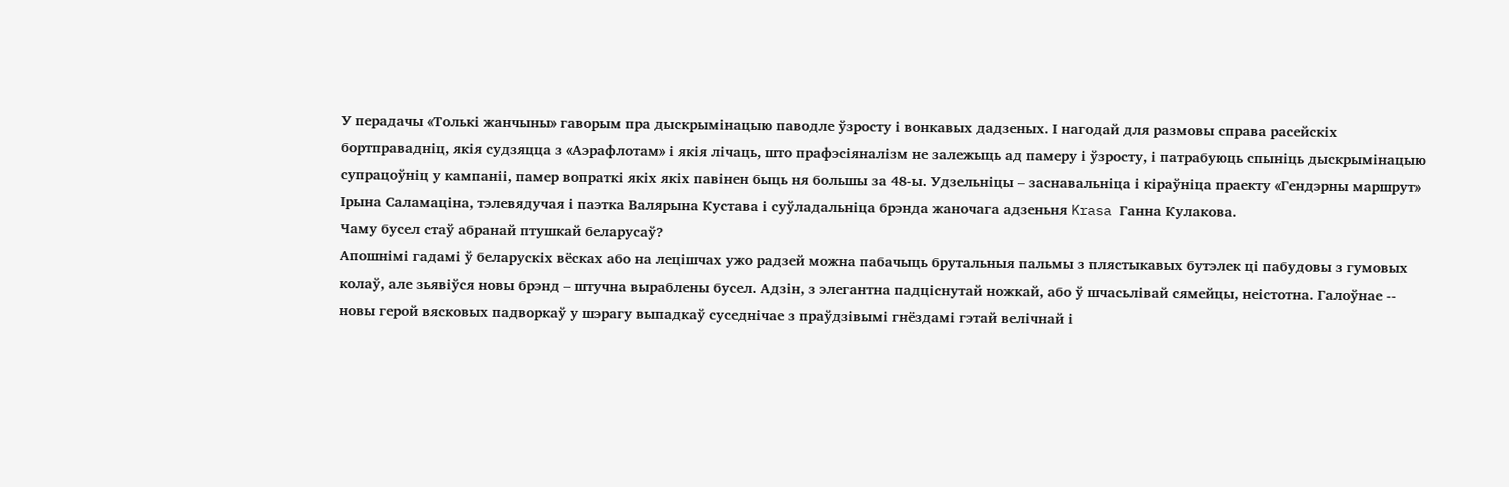У перадачы «Толькі жанчыны» гаворым пра дыскрымінацыю паводле ўзросту і вонкавых дадзеных. І нагодай для размовы справа расейскіх бортправадніц, якія судзяцца з «Аэрафлотам» і якія лічаць, што прафэсіяналізм не залежыць ад памеру і ўзросту, і патрабуюць спыніць дыскрымінацыю супрацоўніц у кампаніі, памер вопраткі якіх якіх павінен быць ня большы за 48-ы. Удзельніцы – заснавальніца і кіраўніца праекту «Гендэрны маршрут» Ірына Саламаціна, тэлевядучая і паэтка Валярына Кустава і суўладальніца брэнда жаночага адзеньня Krasa Ганна Кулакова.
Чаму бусел стаў абранай птушкай беларусаў?
Апошнімі гадамі ў беларускіх вёсках або на лецішчах ужо радзей можна пабачыць брутальныя пальмы з плястыкавых бутэлек ці пабудовы з гумовых колаў, але зьявіўся новы брэнд – штучна выраблены бусел. Адзін, з элегантна падціснутай ножкай, або ў шчасьлівай сямейцы, неістотна. Галоўнае -- новы герой вясковых падворкаў у шэрагу выпадкаў суседнічае з праўдзівымі гнёздамі гэтай велічнай і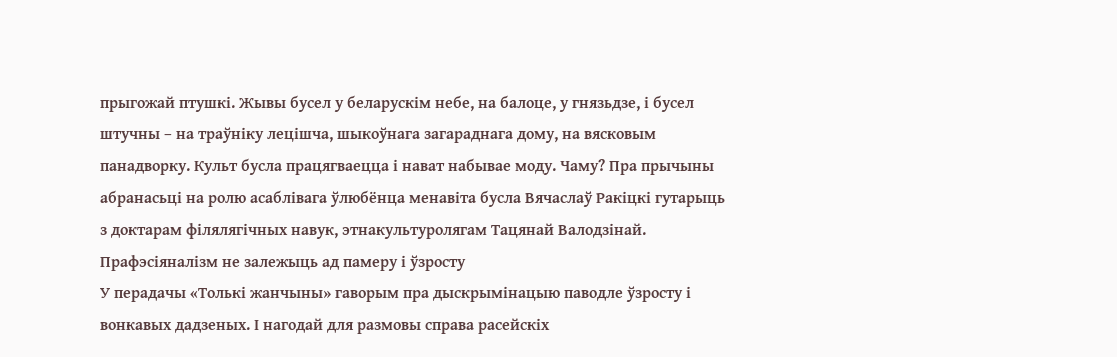прыгожай птушкі. Жывы бусел у беларускім небе, на балоце, у гнязьдзе, і бусел штучны – на траўніку лецішча, шыкоўнага загараднага дому, на вясковым панадворку. Культ бусла працягваецца і нават набывае моду. Чаму? Пра прычыны абранасьці на ролю асаблівага ўлюбёнца менавіта бусла Вячаслаў Ракіцкі гутарыць з доктарам філялягічных навук, этнакультуролягам Тацянай Валодзінай.
Прафэсіяналізм не залежыць ад памеру і ўзросту
У перадачы «Толькі жанчыны» гаворым пра дыскрымінацыю паводле ўзросту і вонкавых дадзеных. І нагодай для размовы справа расейскіх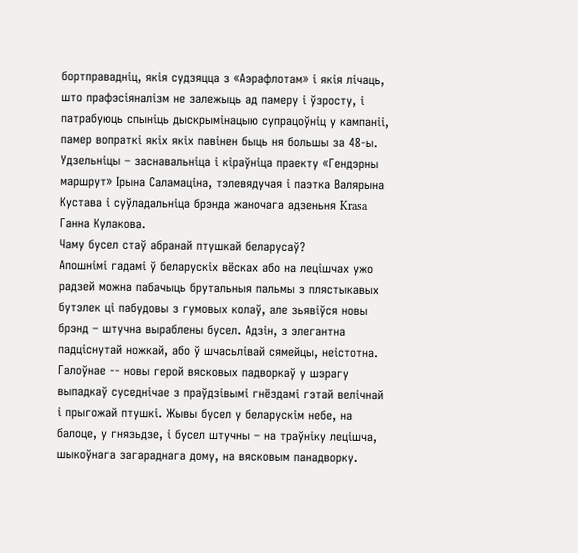бортправадніц, якія судзяцца з «Аэрафлотам» і якія лічаць, што прафэсіяналізм не залежыць ад памеру і ўзросту, і патрабуюць спыніць дыскрымінацыю супрацоўніц у кампаніі, памер вопраткі якіх якіх павінен быць ня большы за 48-ы. Удзельніцы – заснавальніца і кіраўніца праекту «Гендэрны маршрут» Ірына Саламаціна, тэлевядучая і паэтка Валярына Кустава і суўладальніца брэнда жаночага адзеньня Krasa Ганна Кулакова.
Чаму бусел стаў абранай птушкай беларусаў?
Апошнімі гадамі ў беларускіх вёсках або на лецішчах ужо радзей можна пабачыць брутальныя пальмы з плястыкавых бутэлек ці пабудовы з гумовых колаў, але зьявіўся новы брэнд – штучна выраблены бусел. Адзін, з элегантна падціснутай ножкай, або ў шчасьлівай сямейцы, неістотна. Галоўнае -- новы герой вясковых падворкаў у шэрагу выпадкаў суседнічае з праўдзівымі гнёздамі гэтай велічнай і прыгожай птушкі. Жывы бусел у беларускім небе, на балоце, у гнязьдзе, і бусел штучны – на траўніку лецішча, шыкоўнага загараднага дому, на вясковым панадворку.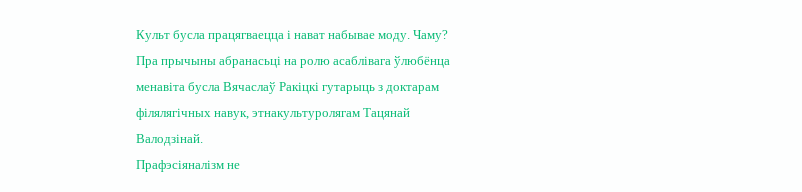Культ бусла працягваецца і нават набывае моду. Чаму? Пра прычыны абранасьці на ролю асаблівага ўлюбёнца менавіта бусла Вячаслаў Ракіцкі гутарыць з доктарам філялягічных навук, этнакультуролягам Тацянай Валодзінай.
Прафэсіяналізм не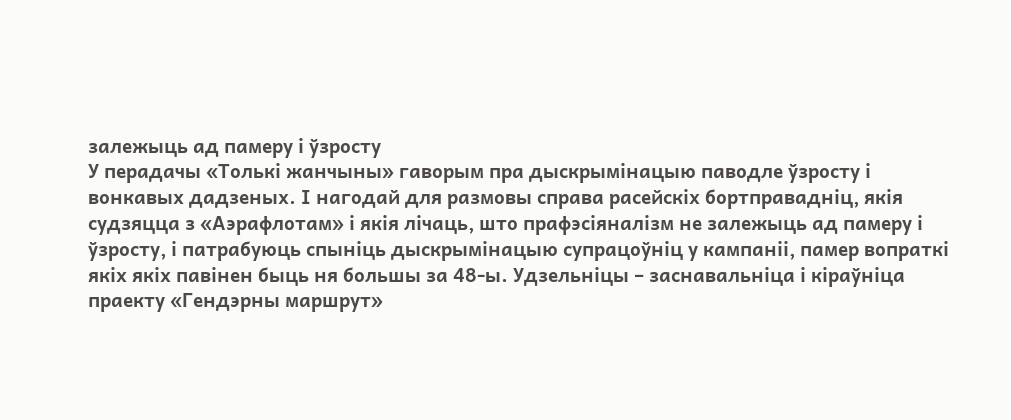залежыць ад памеру і ўзросту
У перадачы «Толькі жанчыны» гаворым пра дыскрымінацыю паводле ўзросту і вонкавых дадзеных. І нагодай для размовы справа расейскіх бортправадніц, якія судзяцца з «Аэрафлотам» і якія лічаць, што прафэсіяналізм не залежыць ад памеру і ўзросту, і патрабуюць спыніць дыскрымінацыю супрацоўніц у кампаніі, памер вопраткі якіх якіх павінен быць ня большы за 48-ы. Удзельніцы – заснавальніца і кіраўніца праекту «Гендэрны маршрут»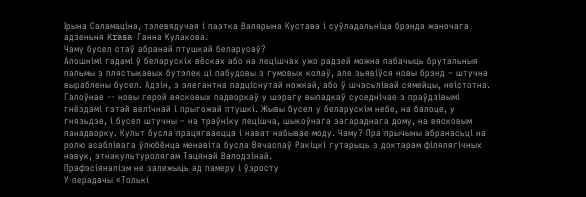Ірына Саламаціна, тэлевядучая і паэтка Валярына Кустава і суўладальніца брэнда жаночага адзеньня Krasa Ганна Кулакова.
Чаму бусел стаў абранай птушкай беларусаў?
Апошнімі гадамі ў беларускіх вёсках або на лецішчах ужо радзей можна пабачыць брутальныя пальмы з плястыкавых бутэлек ці пабудовы з гумовых колаў, але зьявіўся новы брэнд – штучна выраблены бусел. Адзін, з элегантна падціснутай ножкай, або ў шчасьлівай сямейцы, неістотна. Галоўнае -- новы герой вясковых падворкаў у шэрагу выпадкаў суседнічае з праўдзівымі гнёздамі гэтай велічнай і прыгожай птушкі. Жывы бусел у беларускім небе, на балоце, у гнязьдзе, і бусел штучны – на траўніку лецішча, шыкоўнага загараднага дому, на вясковым панадворку. Культ бусла працягваецца і нават набывае моду. Чаму? Пра прычыны абранасьці на ролю асаблівага ўлюбёнца менавіта бусла Вячаслаў Ракіцкі гутарыць з доктарам філялягічных навук, этнакультуролягам Тацянай Валодзінай.
Прафэсіяналізм не залежыць ад памеру і ўзросту
У перадачы «Толькі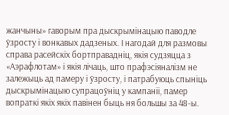жанчыны» гаворым пра дыскрымінацыю паводле ўзросту і вонкавых дадзеных. І нагодай для размовы справа расейскіх бортправадніц, якія судзяцца з «Аэрафлотам» і якія лічаць, што прафэсіяналізм не залежыць ад памеру і ўзросту, і патрабуюць спыніць дыскрымінацыю супрацоўніц у кампаніі, памер вопраткі якіх якіх павінен быць ня большы за 48-ы.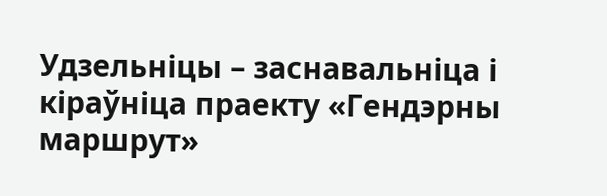Удзельніцы – заснавальніца і кіраўніца праекту «Гендэрны маршрут»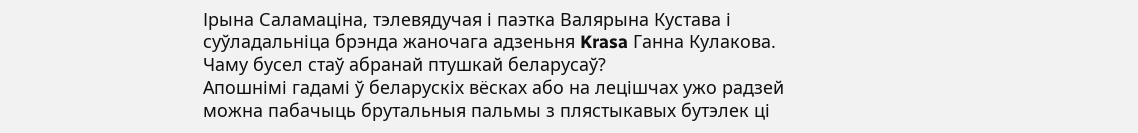Ірына Саламаціна, тэлевядучая і паэтка Валярына Кустава і суўладальніца брэнда жаночага адзеньня Krasa Ганна Кулакова.
Чаму бусел стаў абранай птушкай беларусаў?
Апошнімі гадамі ў беларускіх вёсках або на лецішчах ужо радзей можна пабачыць брутальныя пальмы з плястыкавых бутэлек ці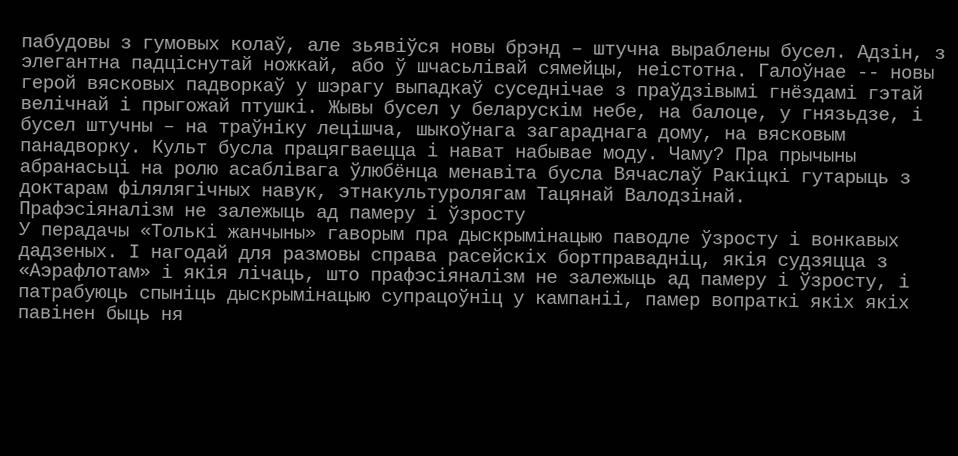пабудовы з гумовых колаў, але зьявіўся новы брэнд – штучна выраблены бусел. Адзін, з элегантна падціснутай ножкай, або ў шчасьлівай сямейцы, неістотна. Галоўнае -- новы герой вясковых падворкаў у шэрагу выпадкаў суседнічае з праўдзівымі гнёздамі гэтай велічнай і прыгожай птушкі. Жывы бусел у беларускім небе, на балоце, у гнязьдзе, і бусел штучны – на траўніку лецішча, шыкоўнага загараднага дому, на вясковым панадворку. Культ бусла працягваецца і нават набывае моду. Чаму? Пра прычыны абранасьці на ролю асаблівага ўлюбёнца менавіта бусла Вячаслаў Ракіцкі гутарыць з доктарам філялягічных навук, этнакультуролягам Тацянай Валодзінай.
Прафэсіяналізм не залежыць ад памеру і ўзросту
У перадачы «Толькі жанчыны» гаворым пра дыскрымінацыю паводле ўзросту і вонкавых дадзеных. І нагодай для размовы справа расейскіх бортправадніц, якія судзяцца з «Аэрафлотам» і якія лічаць, што прафэсіяналізм не залежыць ад памеру і ўзросту, і патрабуюць спыніць дыскрымінацыю супрацоўніц у кампаніі, памер вопраткі якіх якіх павінен быць ня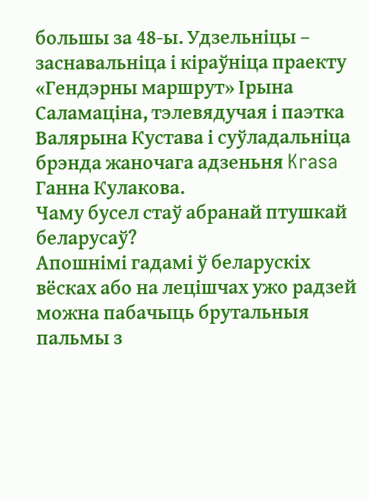большы за 48-ы. Удзельніцы – заснавальніца і кіраўніца праекту «Гендэрны маршрут» Ірына Саламаціна, тэлевядучая і паэтка Валярына Кустава і суўладальніца брэнда жаночага адзеньня Krasa Ганна Кулакова.
Чаму бусел стаў абранай птушкай беларусаў?
Апошнімі гадамі ў беларускіх вёсках або на лецішчах ужо радзей можна пабачыць брутальныя пальмы з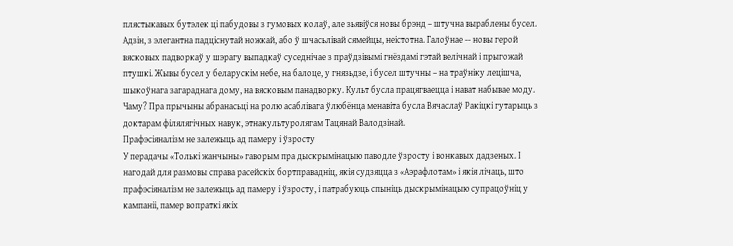плястыкавых бутэлек ці пабудовы з гумовых колаў, але зьявіўся новы брэнд – штучна выраблены бусел. Адзін, з элегантна падціснутай ножкай, або ў шчасьлівай сямейцы, неістотна. Галоўнае -- новы герой вясковых падворкаў у шэрагу выпадкаў суседнічае з праўдзівымі гнёздамі гэтай велічнай і прыгожай птушкі. Жывы бусел у беларускім небе, на балоце, у гнязьдзе, і бусел штучны – на траўніку лецішча, шыкоўнага загараднага дому, на вясковым панадворку. Культ бусла працягваецца і нават набывае моду. Чаму? Пра прычыны абранасьці на ролю асаблівага ўлюбёнца менавіта бусла Вячаслаў Ракіцкі гутарыць з доктарам філялягічных навук, этнакультуролягам Тацянай Валодзінай.
Прафэсіяналізм не залежыць ад памеру і ўзросту
У перадачы «Толькі жанчыны» гаворым пра дыскрымінацыю паводле ўзросту і вонкавых дадзеных. І нагодай для размовы справа расейскіх бортправадніц, якія судзяцца з «Аэрафлотам» і якія лічаць, што прафэсіяналізм не залежыць ад памеру і ўзросту, і патрабуюць спыніць дыскрымінацыю супрацоўніц у кампаніі, памер вопраткі якіх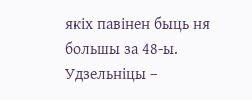якіх павінен быць ня большы за 48-ы. Удзельніцы –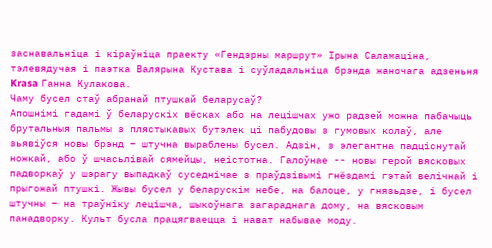заснавальніца і кіраўніца праекту «Гендэрны маршрут» Ірына Саламаціна, тэлевядучая і паэтка Валярына Кустава і суўладальніца брэнда жаночага адзеньня Krasa Ганна Кулакова.
Чаму бусел стаў абранай птушкай беларусаў?
Апошнімі гадамі ў беларускіх вёсках або на лецішчах ужо радзей можна пабачыць брутальныя пальмы з плястыкавых бутэлек ці пабудовы з гумовых колаў, але зьявіўся новы брэнд – штучна выраблены бусел. Адзін, з элегантна падціснутай ножкай, або ў шчасьлівай сямейцы, неістотна. Галоўнае -- новы герой вясковых падворкаў у шэрагу выпадкаў суседнічае з праўдзівымі гнёздамі гэтай велічнай і прыгожай птушкі. Жывы бусел у беларускім небе, на балоце, у гнязьдзе, і бусел штучны – на траўніку лецішча, шыкоўнага загараднага дому, на вясковым панадворку. Культ бусла працягваецца і нават набывае моду.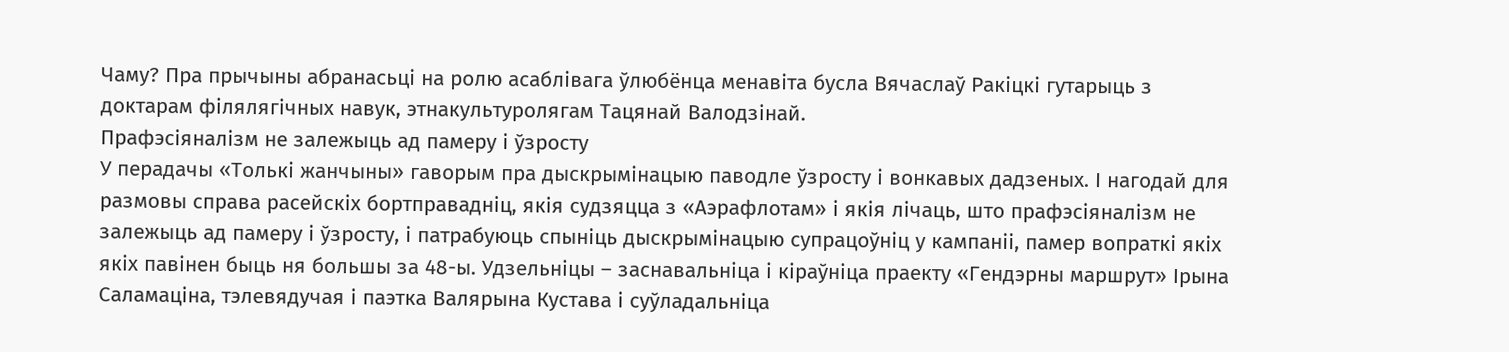Чаму? Пра прычыны абранасьці на ролю асаблівага ўлюбёнца менавіта бусла Вячаслаў Ракіцкі гутарыць з доктарам філялягічных навук, этнакультуролягам Тацянай Валодзінай.
Прафэсіяналізм не залежыць ад памеру і ўзросту
У перадачы «Толькі жанчыны» гаворым пра дыскрымінацыю паводле ўзросту і вонкавых дадзеных. І нагодай для размовы справа расейскіх бортправадніц, якія судзяцца з «Аэрафлотам» і якія лічаць, што прафэсіяналізм не залежыць ад памеру і ўзросту, і патрабуюць спыніць дыскрымінацыю супрацоўніц у кампаніі, памер вопраткі якіх якіх павінен быць ня большы за 48-ы. Удзельніцы – заснавальніца і кіраўніца праекту «Гендэрны маршрут» Ірына Саламаціна, тэлевядучая і паэтка Валярына Кустава і суўладальніца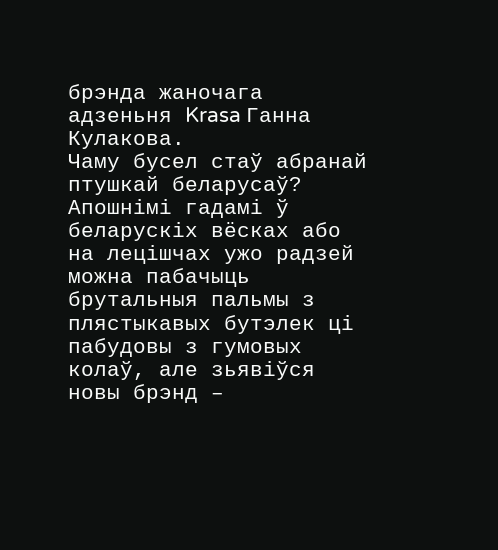брэнда жаночага адзеньня Krasa Ганна Кулакова.
Чаму бусел стаў абранай птушкай беларусаў?
Апошнімі гадамі ў беларускіх вёсках або на лецішчах ужо радзей можна пабачыць брутальныя пальмы з плястыкавых бутэлек ці пабудовы з гумовых колаў, але зьявіўся новы брэнд –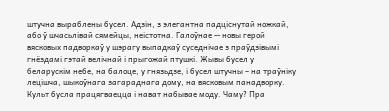штучна выраблены бусел. Адзін, з элегантна падціснутай ножкай, або ў шчасьлівай сямейцы, неістотна. Галоўнае -- новы герой вясковых падворкаў у шэрагу выпадкаў суседнічае з праўдзівымі гнёздамі гэтай велічнай і прыгожай птушкі. Жывы бусел у беларускім небе, на балоце, у гнязьдзе, і бусел штучны – на траўніку лецішча, шыкоўнага загараднага дому, на вясковым панадворку. Культ бусла працягваецца і нават набывае моду. Чаму? Пра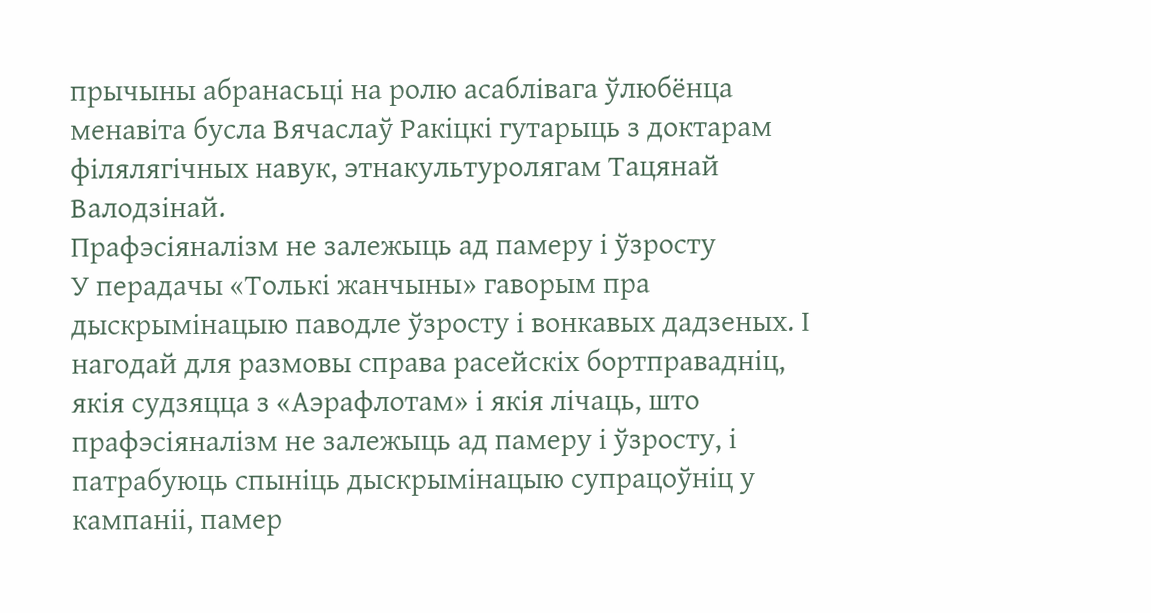прычыны абранасьці на ролю асаблівага ўлюбёнца менавіта бусла Вячаслаў Ракіцкі гутарыць з доктарам філялягічных навук, этнакультуролягам Тацянай Валодзінай.
Прафэсіяналізм не залежыць ад памеру і ўзросту
У перадачы «Толькі жанчыны» гаворым пра дыскрымінацыю паводле ўзросту і вонкавых дадзеных. І нагодай для размовы справа расейскіх бортправадніц, якія судзяцца з «Аэрафлотам» і якія лічаць, што прафэсіяналізм не залежыць ад памеру і ўзросту, і патрабуюць спыніць дыскрымінацыю супрацоўніц у кампаніі, памер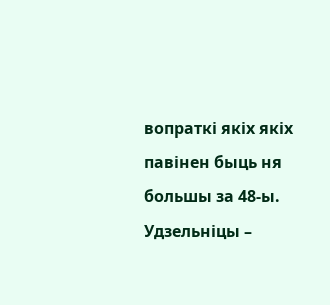вопраткі якіх якіх павінен быць ня большы за 48-ы. Удзельніцы –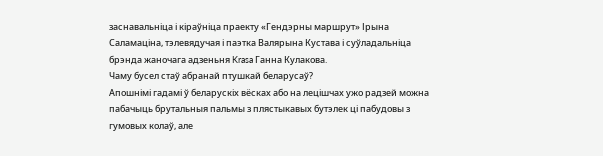заснавальніца і кіраўніца праекту «Гендэрны маршрут» Ірына Саламаціна, тэлевядучая і паэтка Валярына Кустава і суўладальніца брэнда жаночага адзеньня Krasa Ганна Кулакова.
Чаму бусел стаў абранай птушкай беларусаў?
Апошнімі гадамі ў беларускіх вёсках або на лецішчах ужо радзей можна пабачыць брутальныя пальмы з плястыкавых бутэлек ці пабудовы з гумовых колаў, але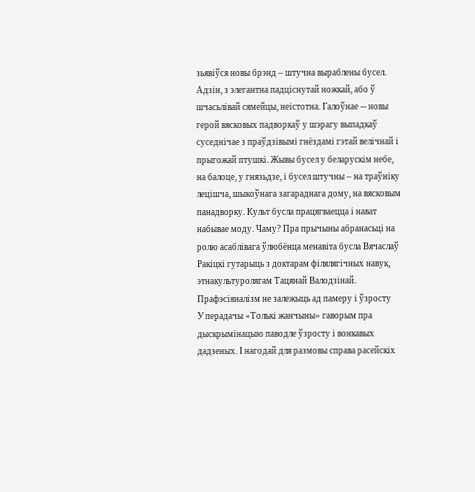зьявіўся новы брэнд – штучна выраблены бусел. Адзін, з элегантна падціснутай ножкай, або ў шчасьлівай сямейцы, неістотна. Галоўнае -- новы герой вясковых падворкаў у шэрагу выпадкаў суседнічае з праўдзівымі гнёздамі гэтай велічнай і прыгожай птушкі. Жывы бусел у беларускім небе, на балоце, у гнязьдзе, і бусел штучны – на траўніку лецішча, шыкоўнага загараднага дому, на вясковым панадворку. Культ бусла працягваецца і нават набывае моду. Чаму? Пра прычыны абранасьці на ролю асаблівага ўлюбёнца менавіта бусла Вячаслаў Ракіцкі гутарыць з доктарам філялягічных навук, этнакультуролягам Тацянай Валодзінай.
Прафэсіяналізм не залежыць ад памеру і ўзросту
У перадачы «Толькі жанчыны» гаворым пра дыскрымінацыю паводле ўзросту і вонкавых дадзеных. І нагодай для размовы справа расейскіх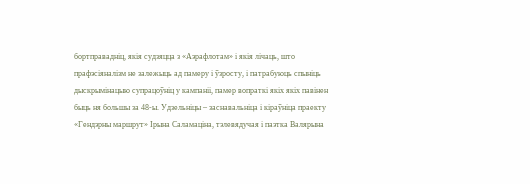бортправадніц, якія судзяцца з «Аэрафлотам» і якія лічаць, што прафэсіяналізм не залежыць ад памеру і ўзросту, і патрабуюць спыніць дыскрымінацыю супрацоўніц у кампаніі, памер вопраткі якіх якіх павінен быць ня большы за 48-ы. Удзельніцы – заснавальніца і кіраўніца праекту «Гендэрны маршрут» Ірына Саламаціна, тэлевядучая і паэтка Валярына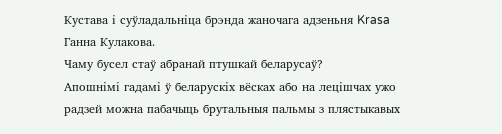Кустава і суўладальніца брэнда жаночага адзеньня Krasa Ганна Кулакова.
Чаму бусел стаў абранай птушкай беларусаў?
Апошнімі гадамі ў беларускіх вёсках або на лецішчах ужо радзей можна пабачыць брутальныя пальмы з плястыкавых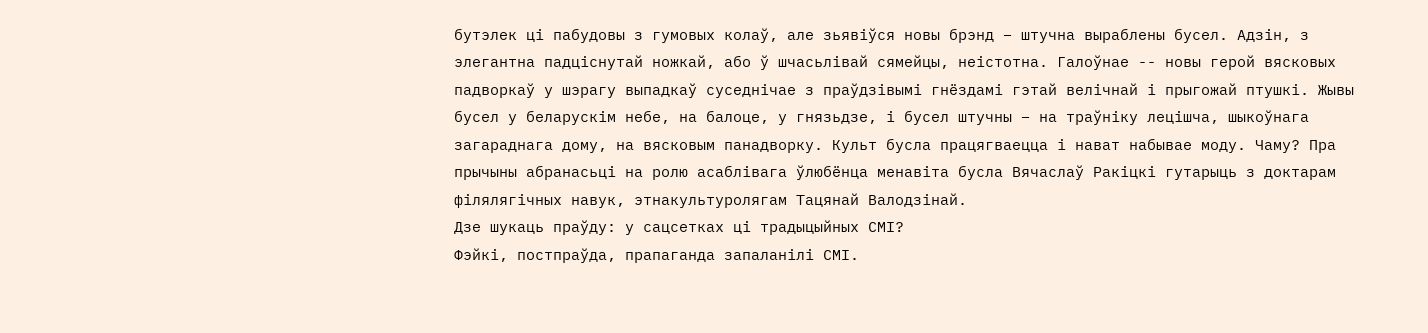бутэлек ці пабудовы з гумовых колаў, але зьявіўся новы брэнд – штучна выраблены бусел. Адзін, з элегантна падціснутай ножкай, або ў шчасьлівай сямейцы, неістотна. Галоўнае -- новы герой вясковых падворкаў у шэрагу выпадкаў суседнічае з праўдзівымі гнёздамі гэтай велічнай і прыгожай птушкі. Жывы бусел у беларускім небе, на балоце, у гнязьдзе, і бусел штучны – на траўніку лецішча, шыкоўнага загараднага дому, на вясковым панадворку. Культ бусла працягваецца і нават набывае моду. Чаму? Пра прычыны абранасьці на ролю асаблівага ўлюбёнца менавіта бусла Вячаслаў Ракіцкі гутарыць з доктарам філялягічных навук, этнакультуролягам Тацянай Валодзінай.
Дзе шукаць праўду: у сацсетках ці традыцыйных СМІ?
Фэйкі, постпраўда, прапаганда запаланілі СМІ.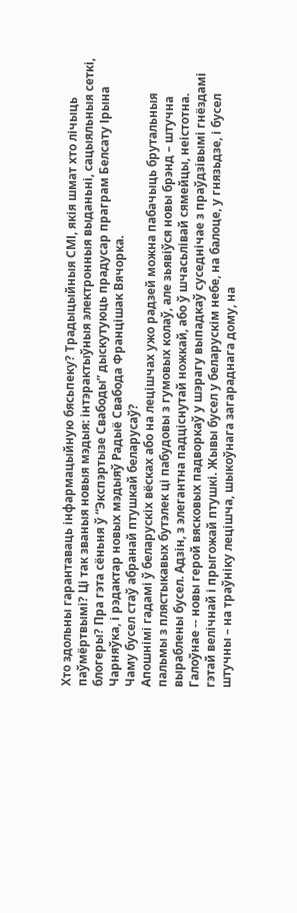Хто здольны гарантаваць інфармацыйную бясьпеку? Традыцыйныя СМІ, якія шмат хто лічыць паўмёртвымі? Ці так званыя новыя мэдыя: інтэрактыўныя электронныя выданьні, сацыяльныя сеткі, блогеры? Пра гэта сёньня ў “Экспэртызе Свабоды” дыскутуюць прадусар праграм Белсату Ірына Чарняўка, і рэдактар новых мэдыяў Радыё Свабода Францішак Вячорка.
Чаму бусел стаў абранай птушкай беларусаў?
Апошнімі гадамі ў беларускіх вёсках або на лецішчах ужо радзей можна пабачыць брутальныя пальмы з плястыкавых бутэлек ці пабудовы з гумовых колаў, але зьявіўся новы брэнд – штучна выраблены бусел. Адзін, з элегантна падціснутай ножкай, або ў шчасьлівай сямейцы, неістотна. Галоўнае -- новы герой вясковых падворкаў у шэрагу выпадкаў суседнічае з праўдзівымі гнёздамі гэтай велічнай і прыгожай птушкі. Жывы бусел у беларускім небе, на балоце, у гнязьдзе, і бусел штучны – на траўніку лецішча, шыкоўнага загараднага дому, на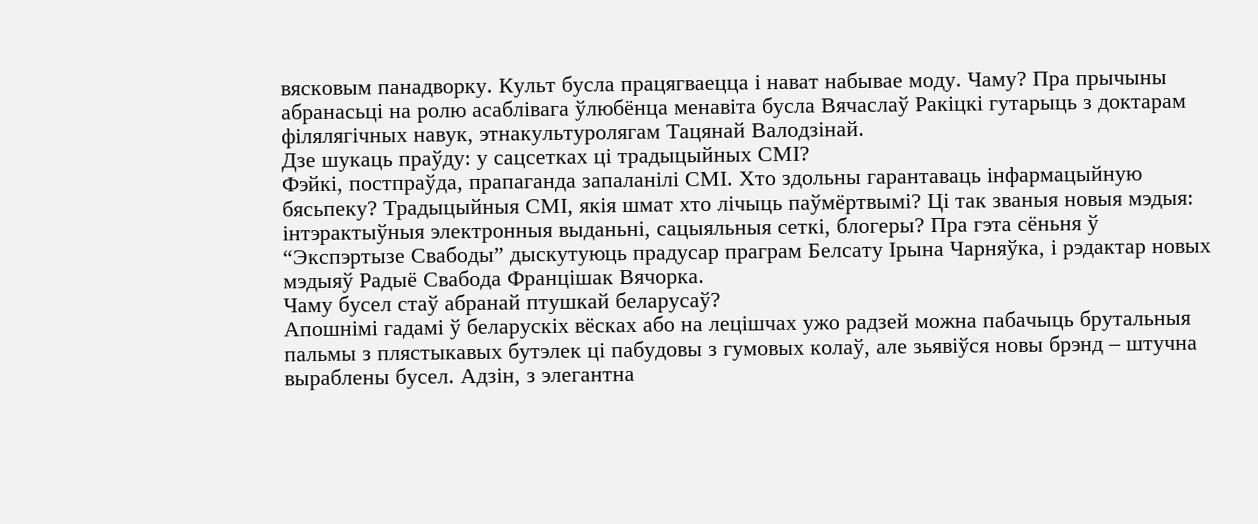вясковым панадворку. Культ бусла працягваецца і нават набывае моду. Чаму? Пра прычыны абранасьці на ролю асаблівага ўлюбёнца менавіта бусла Вячаслаў Ракіцкі гутарыць з доктарам філялягічных навук, этнакультуролягам Тацянай Валодзінай.
Дзе шукаць праўду: у сацсетках ці традыцыйных СМІ?
Фэйкі, постпраўда, прапаганда запаланілі СМІ. Хто здольны гарантаваць інфармацыйную бясьпеку? Традыцыйныя СМІ, якія шмат хто лічыць паўмёртвымі? Ці так званыя новыя мэдыя: інтэрактыўныя электронныя выданьні, сацыяльныя сеткі, блогеры? Пра гэта сёньня ў “Экспэртызе Свабоды” дыскутуюць прадусар праграм Белсату Ірына Чарняўка, і рэдактар новых мэдыяў Радыё Свабода Францішак Вячорка.
Чаму бусел стаў абранай птушкай беларусаў?
Апошнімі гадамі ў беларускіх вёсках або на лецішчах ужо радзей можна пабачыць брутальныя пальмы з плястыкавых бутэлек ці пабудовы з гумовых колаў, але зьявіўся новы брэнд – штучна выраблены бусел. Адзін, з элегантна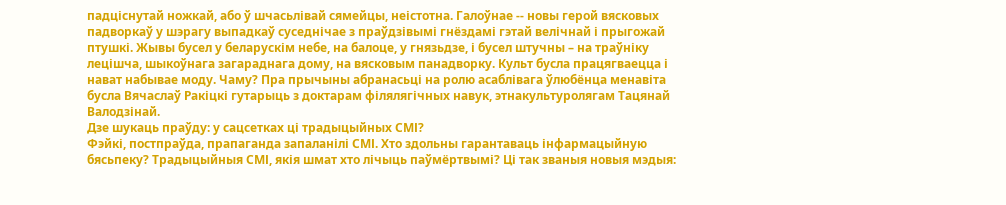падціснутай ножкай, або ў шчасьлівай сямейцы, неістотна. Галоўнае -- новы герой вясковых падворкаў у шэрагу выпадкаў суседнічае з праўдзівымі гнёздамі гэтай велічнай і прыгожай птушкі. Жывы бусел у беларускім небе, на балоце, у гнязьдзе, і бусел штучны – на траўніку лецішча, шыкоўнага загараднага дому, на вясковым панадворку. Культ бусла працягваецца і нават набывае моду. Чаму? Пра прычыны абранасьці на ролю асаблівага ўлюбёнца менавіта бусла Вячаслаў Ракіцкі гутарыць з доктарам філялягічных навук, этнакультуролягам Тацянай Валодзінай.
Дзе шукаць праўду: у сацсетках ці традыцыйных СМІ?
Фэйкі, постпраўда, прапаганда запаланілі СМІ. Хто здольны гарантаваць інфармацыйную бясьпеку? Традыцыйныя СМІ, якія шмат хто лічыць паўмёртвымі? Ці так званыя новыя мэдыя: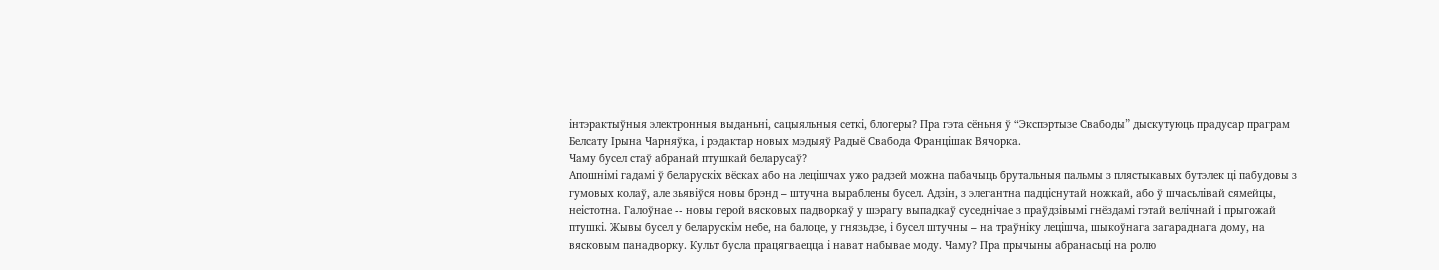інтэрактыўныя электронныя выданьні, сацыяльныя сеткі, блогеры? Пра гэта сёньня ў “Экспэртызе Свабоды” дыскутуюць прадусар праграм Белсату Ірына Чарняўка, і рэдактар новых мэдыяў Радыё Свабода Францішак Вячорка.
Чаму бусел стаў абранай птушкай беларусаў?
Апошнімі гадамі ў беларускіх вёсках або на лецішчах ужо радзей можна пабачыць брутальныя пальмы з плястыкавых бутэлек ці пабудовы з гумовых колаў, але зьявіўся новы брэнд – штучна выраблены бусел. Адзін, з элегантна падціснутай ножкай, або ў шчасьлівай сямейцы, неістотна. Галоўнае -- новы герой вясковых падворкаў у шэрагу выпадкаў суседнічае з праўдзівымі гнёздамі гэтай велічнай і прыгожай птушкі. Жывы бусел у беларускім небе, на балоце, у гнязьдзе, і бусел штучны – на траўніку лецішча, шыкоўнага загараднага дому, на вясковым панадворку. Культ бусла працягваецца і нават набывае моду. Чаму? Пра прычыны абранасьці на ролю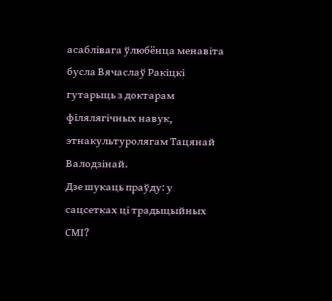асаблівага ўлюбёнца менавіта бусла Вячаслаў Ракіцкі гутарыць з доктарам філялягічных навук, этнакультуролягам Тацянай Валодзінай.
Дзе шукаць праўду: у сацсетках ці традыцыйных СМІ?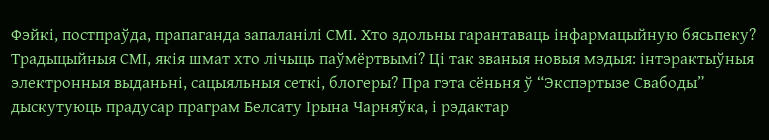Фэйкі, постпраўда, прапаганда запаланілі СМІ. Хто здольны гарантаваць інфармацыйную бясьпеку? Традыцыйныя СМІ, якія шмат хто лічыць паўмёртвымі? Ці так званыя новыя мэдыя: інтэрактыўныя электронныя выданьні, сацыяльныя сеткі, блогеры? Пра гэта сёньня ў “Экспэртызе Свабоды” дыскутуюць прадусар праграм Белсату Ірына Чарняўка, і рэдактар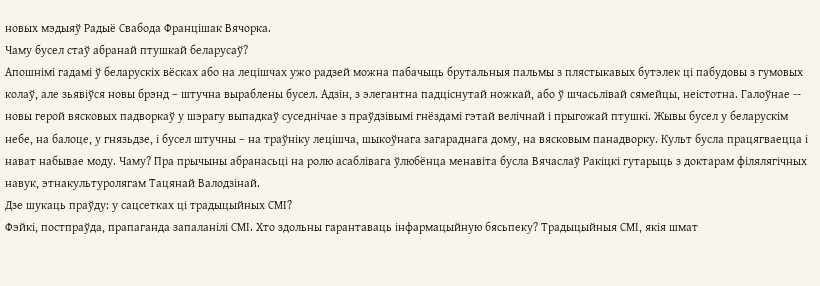новых мэдыяў Радыё Свабода Францішак Вячорка.
Чаму бусел стаў абранай птушкай беларусаў?
Апошнімі гадамі ў беларускіх вёсках або на лецішчах ужо радзей можна пабачыць брутальныя пальмы з плястыкавых бутэлек ці пабудовы з гумовых колаў, але зьявіўся новы брэнд – штучна выраблены бусел. Адзін, з элегантна падціснутай ножкай, або ў шчасьлівай сямейцы, неістотна. Галоўнае -- новы герой вясковых падворкаў у шэрагу выпадкаў суседнічае з праўдзівымі гнёздамі гэтай велічнай і прыгожай птушкі. Жывы бусел у беларускім небе, на балоце, у гнязьдзе, і бусел штучны – на траўніку лецішча, шыкоўнага загараднага дому, на вясковым панадворку. Культ бусла працягваецца і нават набывае моду. Чаму? Пра прычыны абранасьці на ролю асаблівага ўлюбёнца менавіта бусла Вячаслаў Ракіцкі гутарыць з доктарам філялягічных навук, этнакультуролягам Тацянай Валодзінай.
Дзе шукаць праўду: у сацсетках ці традыцыйных СМІ?
Фэйкі, постпраўда, прапаганда запаланілі СМІ. Хто здольны гарантаваць інфармацыйную бясьпеку? Традыцыйныя СМІ, якія шмат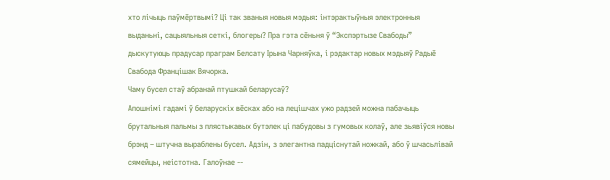хто лічыць паўмёртвымі? Ці так званыя новыя мэдыя: інтэрактыўныя электронныя выданьні, сацыяльныя сеткі, блогеры? Пра гэта сёньня ў “Экспэртызе Свабоды” дыскутуюць прадусар праграм Белсату Ірына Чарняўка, і рэдактар новых мэдыяў Радыё Свабода Францішак Вячорка.
Чаму бусел стаў абранай птушкай беларусаў?
Апошнімі гадамі ў беларускіх вёсках або на лецішчах ужо радзей можна пабачыць брутальныя пальмы з плястыкавых бутэлек ці пабудовы з гумовых колаў, але зьявіўся новы брэнд – штучна выраблены бусел. Адзін, з элегантна падціснутай ножкай, або ў шчасьлівай сямейцы, неістотна. Галоўнае --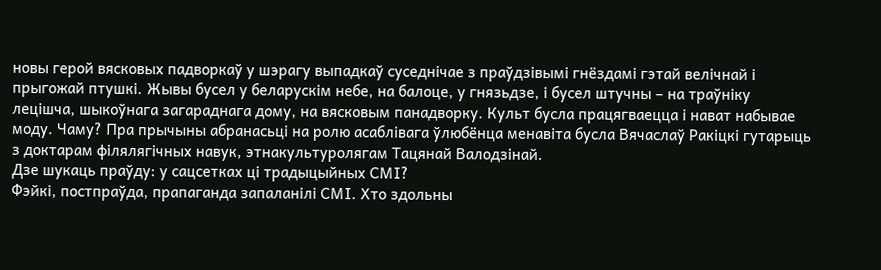новы герой вясковых падворкаў у шэрагу выпадкаў суседнічае з праўдзівымі гнёздамі гэтай велічнай і прыгожай птушкі. Жывы бусел у беларускім небе, на балоце, у гнязьдзе, і бусел штучны – на траўніку лецішча, шыкоўнага загараднага дому, на вясковым панадворку. Культ бусла працягваецца і нават набывае моду. Чаму? Пра прычыны абранасьці на ролю асаблівага ўлюбёнца менавіта бусла Вячаслаў Ракіцкі гутарыць з доктарам філялягічных навук, этнакультуролягам Тацянай Валодзінай.
Дзе шукаць праўду: у сацсетках ці традыцыйных СМІ?
Фэйкі, постпраўда, прапаганда запаланілі СМІ. Хто здольны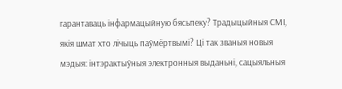гарантаваць інфармацыйную бясьпеку? Традыцыйныя СМІ, якія шмат хто лічыць паўмёртвымі? Ці так званыя новыя мэдыя: інтэрактыўныя электронныя выданьні, сацыяльныя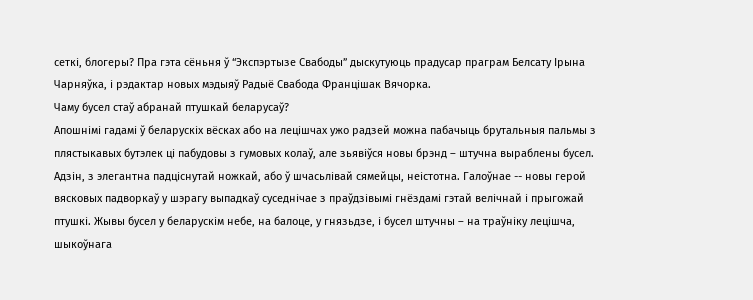сеткі, блогеры? Пра гэта сёньня ў “Экспэртызе Свабоды” дыскутуюць прадусар праграм Белсату Ірына Чарняўка, і рэдактар новых мэдыяў Радыё Свабода Францішак Вячорка.
Чаму бусел стаў абранай птушкай беларусаў?
Апошнімі гадамі ў беларускіх вёсках або на лецішчах ужо радзей можна пабачыць брутальныя пальмы з плястыкавых бутэлек ці пабудовы з гумовых колаў, але зьявіўся новы брэнд – штучна выраблены бусел. Адзін, з элегантна падціснутай ножкай, або ў шчасьлівай сямейцы, неістотна. Галоўнае -- новы герой вясковых падворкаў у шэрагу выпадкаў суседнічае з праўдзівымі гнёздамі гэтай велічнай і прыгожай птушкі. Жывы бусел у беларускім небе, на балоце, у гнязьдзе, і бусел штучны – на траўніку лецішча, шыкоўнага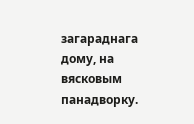загараднага дому, на вясковым панадворку.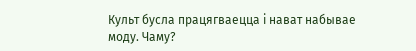Культ бусла працягваецца і нават набывае моду. Чаму?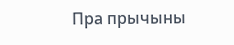Пра прычыны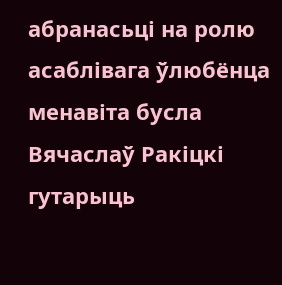абранасьці на ролю асаблівага ўлюбёнца менавіта бусла Вячаслаў Ракіцкі гутарыць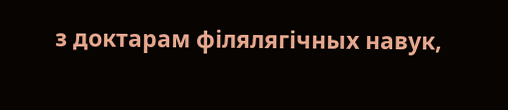з доктарам філялягічных навук,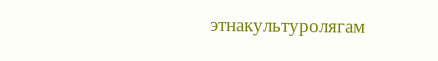этнакультуролягам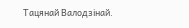Тацянай Валодзінай.